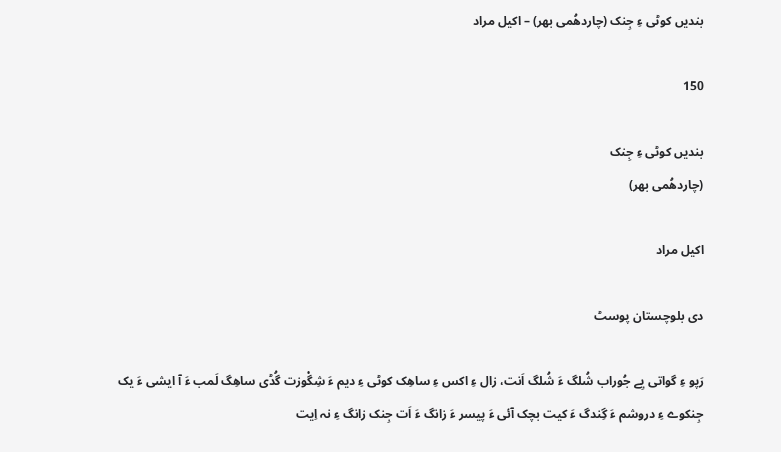بندیں کوٹی ءِ جِنک (چاردھُمی بھر) – اکیل مراد

150

بندیں کوٹی ءِ جِنک
(چاردھُمی بھر)

اکیل مراد

دی بلوچستان پوسٹ

رَپو ءِ گواتی یِے جُوراب شُلگ ءَ شُلگ اَنت، زال ءِ اکس ءِ ساھِک کوٹی ءِ دیم ءَ شِگْوزت گُڈی ساھِگ لَمب ءَ آ ایشی ءَ یک جِنکوے ءِ دروشم ءَ گِندگ ءَ کیت بچک آئی ءَ پیسر ءَ زانگ ءَ اَت جِنک زانگ ءِ نہ اِیت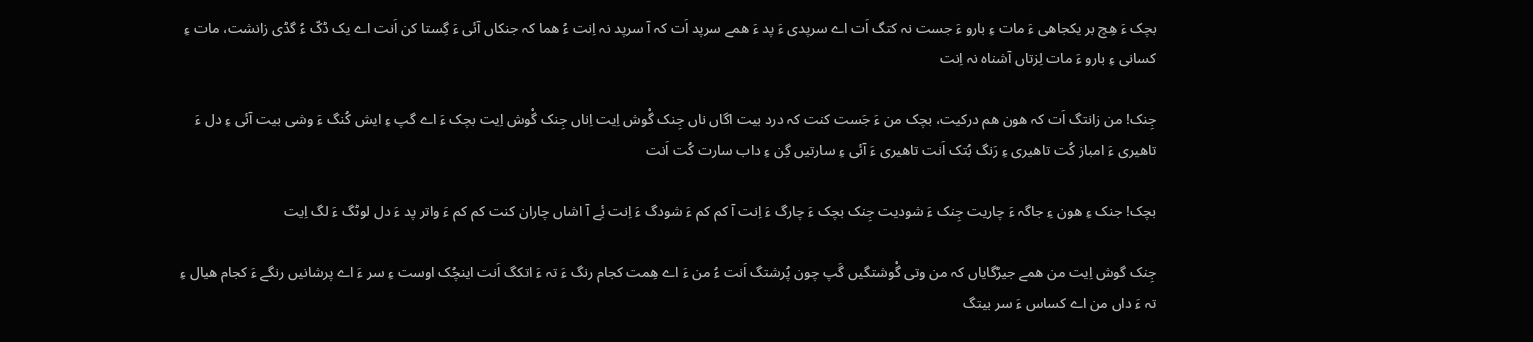بچک ءَ ھِچ بر یکجاھی ءَ مات ءِ بارو ءَ جست نہ کتگ اَت اے سرپدی ءَ پد ءَ ھمے سرپد اَت کہ آ سرپد نہ اِنت ءُ ھما کہ جنکاں آئی ءَ گِستا کن اَنت اے یک ڈکّ ءُ گڈی زانشت، مات ءِ کسانی ءِ بارو ءَ مات لِزتاں آشناہ نہ اِنت

جِنک! من زانتگ اَت کہ ھون ھم درکیت، بچک من ءَ جَست کنت کہ درد بیت اگاں ناں جِنک گْوش اِیت اِناں جِنک گْوش اِیت بچک ءَ اے گپ ءِ ایش کُنگ ءَ وشی بیت آئی ءِ دل ءَ تاھیری ءَ امباز کُت تاھیری ءِ رَنگ بُتک اَنت تاھیری ءَ آئی ءِ سارتیں گِن ءِ داب سارت کُت اَنت

بچک! جنک ءِ ھون ءِ جاگہ ءَ چاریت جِنک ءَ شودیت جِنک بچک ءَ چارگ ءَ اِنت آ کم کم ءَ شودگ ءَ اِنت ئِے آ اشاں چاران کنت کم کم ءَ واتر پد ءَ دل لوٹگ ءَ لگ اِیت

جِنک گوش اِیت من ھمے جیڑگایاں کہ من وتی گْوشتگیں گَپ چون پُرشتگ اَنت ءُ من ءَ اے ھِمت کجام رنگ ءَ تہ ءَ اتکگ اَنت اینچُک اوست ءِ سر ءَ اے پرشانیں رنگے ءَ کجام ھیال ءِ تہ ءَ داں من اے کساس ءَ سر بیتگ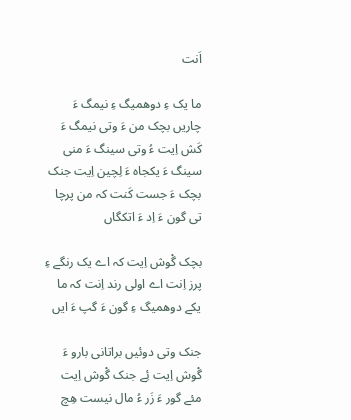اَنت

ما یک ءِ دوھمیگ ءِ نیمگ ءَ چاریں بچک من ءَ وتی نیمگ ءَ کَش اِیت ءُ وتی سینگ ءَ منی سینگ ءَ یکجاہ ءَ لِچین اِیت جنک بچک ءَ جست کَنت کہ من پرچا تی گون ءَ اِد ءَ اتکگاں

بچک گْوش اِیت کہ اے یک رنگے ءِ پرز اِنت اے اولی رند اِنت کہ ما یکے دوھمیگ ءِ گون ءَ گپ ءَ ایں

جنک وتی دوئیں براتانی بارو ءَ گْوش اِیت ئِے جنک گْوش اِیت مئے گور ءَ زَر ءُ مال نیست ھِچ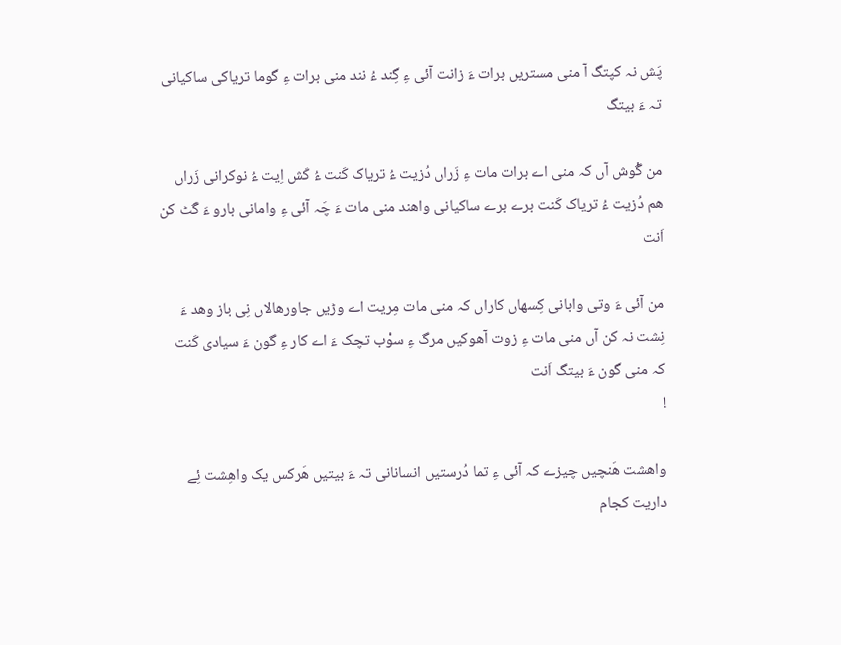پَش نہ کپتگ آ منی مستریں برات ءَ زانت آئی ءِ گِند ءُ نند منی برات ءِ گوما تریاکی ساکیانی تہ ءَ بیتگ

من گْوش آں کہ منی اے برات مات ءِ زَراں دُزیت ءُ تریاک کَنت ءُ کَش اِیت ءُ نوکرانی زَراں ھم دُزیت ءُ تریاک کَنت برے برے ساکیانی واھند منی مات ءَ چَہ آئی ءِ وامانی بارو ءَ گَٹ کن اَنت

من آئی ءَ وتی وابانی کِسھاں کاراں کہ منی مات مِریت اے وڑیں جاورھالاں نِی باز وھد ءَ نِشت نہ کن آں منی مات ءِ زوت آھوکیں مرگ ءِ سوْب تچک ءَ اے کار ءِ گون ءَ سیادی کَنت کہ منی گون ءَ بیتگ اَنت
!

واھشت ھَنچیں چیزے کہ آئی ءِ تما دُرستیں انسانانی تہ ءَ بیتیں ھَرکس یک واھِشت ئِے داریت کجام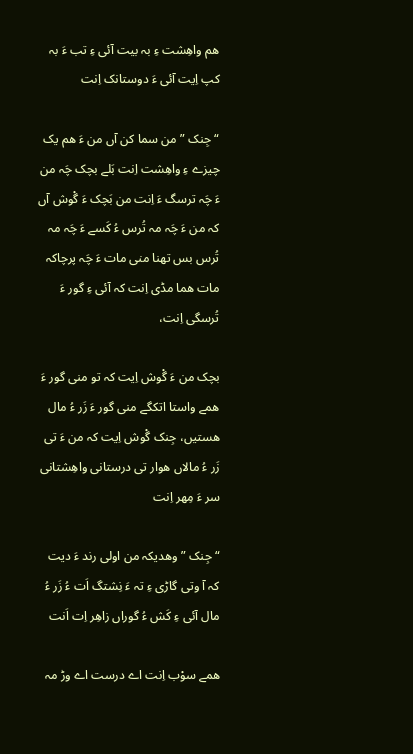ھم واھِشت ءِ بہ بیت آئی ءِ تب ءَ بہ کپ اِیت آئی ءَ دوستانک اِنت

“جِنک ” من سما کن آں من ءَ ھم یک چیزے ءِ واھِشت اِنت بَلے بچک چَہ من ءَ چَہ ترسگ ءَ اِنت من بَچک ءَ گْوش آں کہ من ءَ چَہ مہ تُرس ءُ کَسے ءَ چَہ مہ تُرس بس تھنا منی مات ءَ چَہ پرچاکہ مات ھما مڈی اِنت کہ آئی ءِ گور ءَ تُرسگی اِنت،

بچک من ءَ گْوش اِیت کہ تو منی گور ءَ ھمے واستا اتکگے منی گور ءَ زَر ءُ مال ھستیں، جِنک گْوش اِیت کہ من ءَ تی زَر ءُ مالاں ھوار تی درستانی واھِشتانی سر ءَ مِھر اِنت

“جِنک ” وھدیکہ من اولی رند ءَ دیت کہ آ وتی گاڑی ءِ تہ ءَ نِشتگ اَت ءُ زَر ءُ مال آئی ءِ کَش ءُ گوراں زاھِر اِت اَنت

ھمے سوْب اِنت اے درست اے وڑ مہ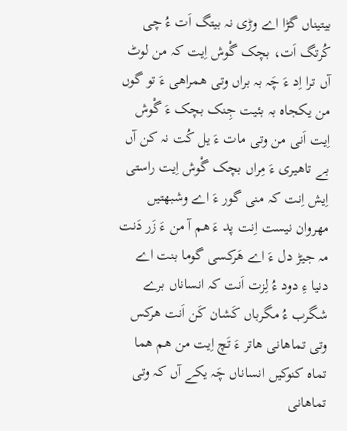بیتیناں گڑا اے وڑی نہ بیتگ اَت ءُ چی کُرتگ اَت، بچک گْوش اِیت کہ من لوٹ آں ترا اِد ءَ چَہ بہ براں وتی ھمراھی ءَ تو گوں من یکجاہ بہ بئیت جِنک بچک ءَ گْوش اِیت اَنی من وتی مات ءَ یل کُت نہ کن آں بے تاھیری ءَ مِراں بچک گْوش اِیت راستی اِیش اِنت کہ منی گور ءَ اے وشبھتیں مھروان نیست اِنت پد ءَ ھم آ من ءَ زَر دَنت مہ جیڑ دل ءَ اے ھَرکسی گوما بنت اے دنیا ءِ دود ءُ لِزت اَنت کہ انساناں برے شگرب ءُ مگرباں کَشان کَن اَنت ھرکس وتی تماھانی ھاتر ءَ تَچ اِیت من ھم ھما تماہ کنوکیں انساناں چَہ یکے آں کہ وتی تماھانی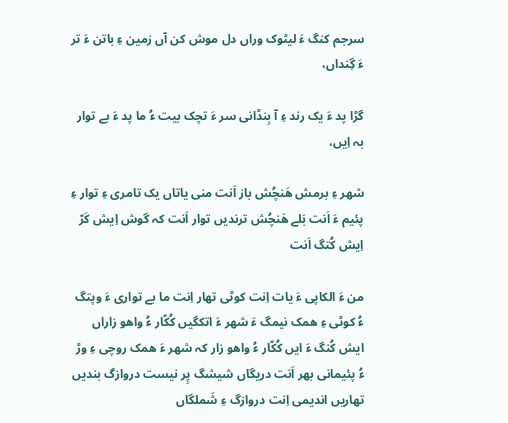سرجم کنگ ءَ لیٹوک وراں دل موش کن آں زمین ءِ باتن ءَ تر ءَ گِنداں،

گڑا پد ءَ یک رند ءِ آ بِنڈانی سر ءَ تچک بیت ءُ ما پد ءَ بے توار بہ اِیں،

شھر ءِ برمش ھَنچُش باز اَنت منی یاتاں یک تامری ءِ توار ءِ پئیم ءَ اَنت بَلے ھَنچُش ترندیں توار اَنت کہ گوش اِیش کَرّ اِیش کُتگ اَنت

من ءَ الکاپی ءَ یات اِنت کوٹی تھار اِنت ما بے تواری ءَ وپتگ ءُ کوٹی ءِ ھمک نیمگ ءَ شھر ءَ اتکگیں کُکّار ءُ واھو زاراں ایش کُنگ ءَ ایں کُکّار ءُ واھو زار کہ شھر ءَ ھمک روچی ءِ وڑ ءُ پئیمانی بھر اَنت دریگاں شیشگ پِر نیست دروازگ بندیں تھاریں اندیمی اِنت دروازگ ءِ شَملگاں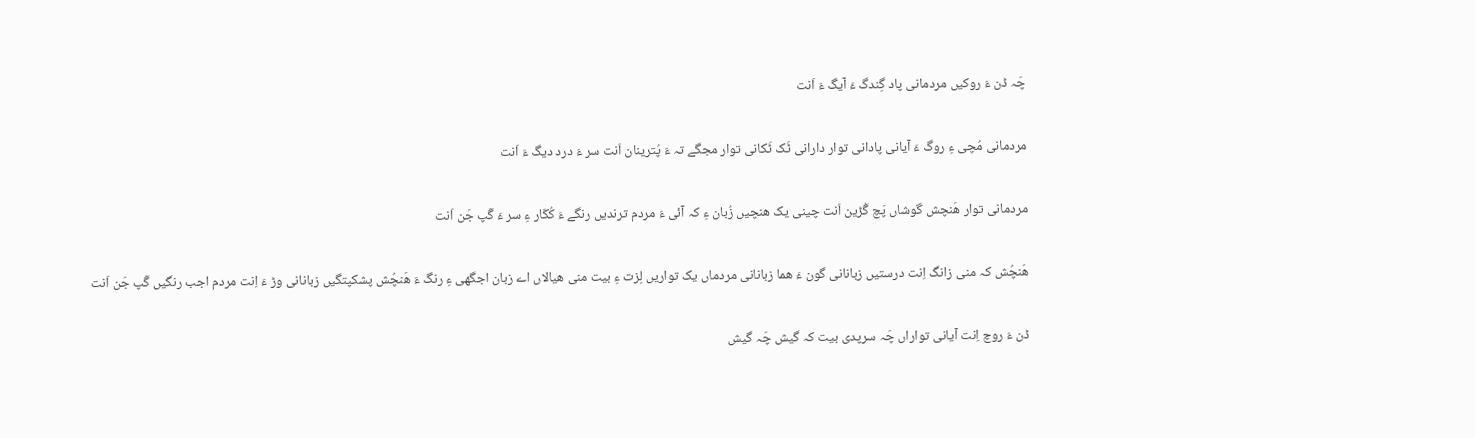چَہ ڈن ءَ روکیں مردمانی پاد گِندگ ءَ آیگ ءَ اَنت

مردمانی مُچی ءِ روگ ءَ آیانی پادانی توار دارانی ٹَک ٹَکانی توار مجگے تہ ءَ پُترینان اَنت سر ءَ درد دیگ ءَ اَنت

مردمانی توار ھَنچش گوشاں پَچ گُڑین اَنت چینی یک ھنچیں زُبان ءِ کہ آئی ءَ مردم ترندیں رنگے ءَ کُکّار ءِ سر ءَ گَپ جَن اَنت

ھَنچُش کہ منی زانگ اِنت درستیں زبانانی گون ءَ ھما زبانانی مردماں یک تواریں لِزت ءِ بیت منی ھیالاں اے زبان اجگھی ءِ رنگ ءَ ھَنچُش پشکپتگیں زبانانی وڑ ءَ اِنت مردم اجب رنگیں گَپ جَن اَنت

ڈن ءَ روچ اِنت آیانی تواراں چَہ سرپدی بیت کہ گیش چَہ گیش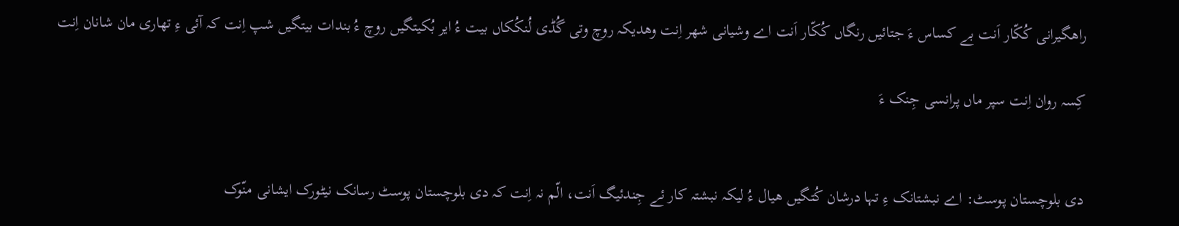راھگیرانی کُکّار اَنت بے کساس ءَ جتائیں رنگاں کُکّار اَنت اے وشیانی شھر اِنت وھدیکہ روچ وتی گُڈی لُنکُکاں بیت ءُ ایر بُکیتگیں روچ ءُ بندات بیتگیں شپ اِنت کہ آئی ءِ تھاری مان شانان اِنت

کِسہ روان اِنت سپر ماں پرانسی جِنک ءَ


دی بلوچستان پوسٹ: اے نبشتانک ءِ تہا درشان کُتگیں ھیال ءُ لیکہ نبشتہ کار ئے جِندئیگ اَنت، الّم نہ اِنت کہ دی بلوچستان پوسٹ رسانک نیٹورک ایشانی منّوک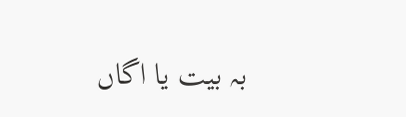بہ بیت یا اگاں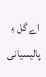اے گل ءِ پالیسیانی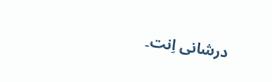درشانی اِنت۔